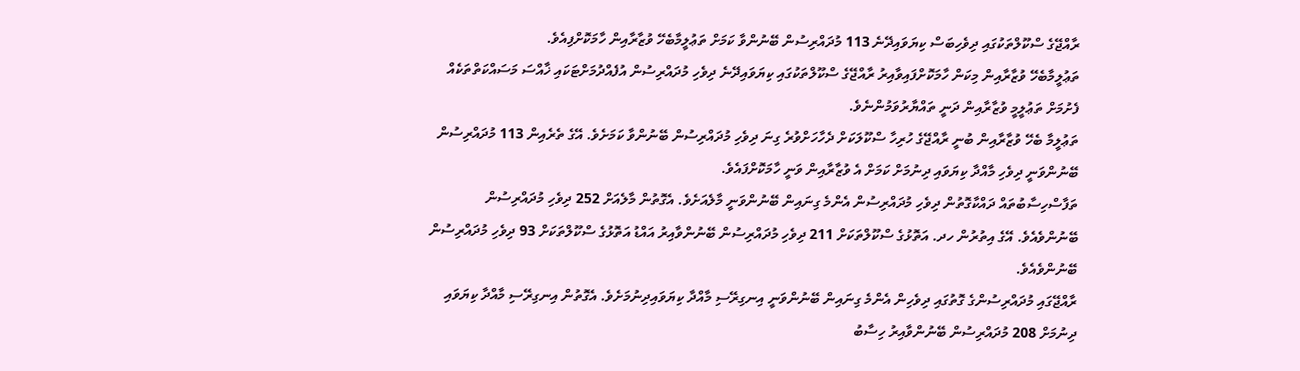ރާއްޖޭގެ ސްކޫލްތަކުގައި ދިވެހިބަސް ކިޔަވައިދޭނެ 113 މުދައްރިސުން ބޭނުންވާ ކަމަށް ތަޢުލީމާބެހޭ ވުޒާރާއިން ހާމަކޮށްފިއެވެ.
ތަޢުލީމާބެހޭ ވުޒާރާއިން މިކަން ހާމަކޮށްފައިވާއިރު ރާއްޖޭގެ ސްކޫލްތަކުގައި ކިޔަވައިދޭނެ ދިވެހި މުދައްރިސުން އުފެއްދުމަށްޓަކައި ޚާއްސަ މަސައްކަތްތަކެއް ފެށުމަށް ތަޢުލީމީ ވުޒާރާއިން ދަނީ ތައްޔާރުވަމުންނެވެ.
ތަޢުލީމާ ބެހޭ ވުޒާރާއިން ބުނީ ރާއްޖޭގެ ހުރިހާ ސްކޫލަކަށް ދެހާހަށްވުރެ ގިނަ ދިވެހި މުދައްރިސުން ބޭނުންވާ ކަމަށެވެ. އޭގެ ތެރެއިން 113 މުދައްރިސުން ބޭނުންވަނީ ދިވެހި މާއްދާ ކިޔަވައި ދިނުމަށް ކަމަށް އެ ވުޒާރާއިން ވަނީ ހާމަކޮށްފައެވެ.
ތަފާސްހިސާބުތައް ދައްކާގޮތުން ދިވެހި މުދައްރިސުން އެންމެ ގިނައިން ބޭނުންވަނީ މާލެއަށެވެ. އެގޮތުން މާލެއަށް 252 ދިވެހި މުދައްރިސުން ބޭނުންވެއެވެ. އޭގެ އިތުރުން ހދ. އަތޮޅުގެ ސްކޫލްތަކަށް 211 ދިވެހި މުދައްރިސުން ބޭނުންވާއިރު އައްޑު އަތޮޅުގެ ސްކޫލްތަކަށް 93 ދިވެހި މުދައްރިސުން ބޭނުންވެއެވެ.
ރާއްޖޭގައި މުދައްރިސުންގެ ގޮތުގައި ދިވެހިން އެންމެ ގިނައިން ބޭނުންވަނީ އިނގިރޭސި މާއްދާ ކިޔަވައިދިނުމަށެވެ. އެގޮތުން އިނގިރޭސި މާއްދާ ކިޔަވައި ދިނުމަށް 208 މުދައްރިސުން ބޭނުންވާއިރު ހިސާބު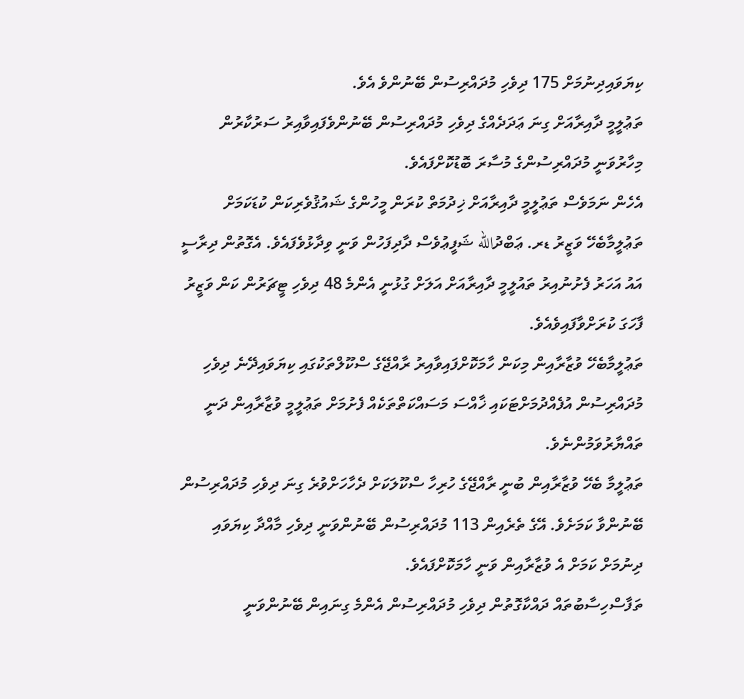ކިޔަވައިދިނުމަށް 175 ދިވެހި މުދައްރިސުން ބޭނުންވެ އެވެ.
ތަޢުލީމީ ދާއިރާއަށް ގިނަ ޢަދަދެއްގެ ދިވެހި މުދައްރިސުން ބޭނުންވެފައިވާއިރު ސަރުކާރުން މިހާރުވަނީ މުދައްރިސުންގެ މުސާރަ ބޮޑުކޮށްފައެވެ.
އެހެން ނަމަވެސް ތަޢުލީމީ ދާއިރާއަށް ޚިދުމަތް ކުރަން މީހުންގެ ޝައުޤުވެރިކަން ކުޑަކަމަށް ތަޢުލީމާބެހޭ ވަޒީރު ޑރ. ޢަބްދުالله ޝަފީޢުވެސް ދާދިފަހުން ވަނީ ވިދާޅުވެފައެވެ. އެގޮތުން ދިރާސީ އައު އަހަރު ފެށުނުއިރު ތައުލީމީ ދާއިރާއަށް އަލަށް ގުޅުނީ އެންމެ 48 ދިވެހި ޓީޗަރުން ކަން ވަޒީރު ފާހަގަ ކުރަށްވާފައިވެއެވެ.
ތަޢުލީމާބެހޭ ވުޒާރާއިން މިކަން ހާމަކޮށްފައިވާއިރު ރާއްޖޭގެ ސްކޫލްތަކުގައި ކިޔަވައިދޭނެ ދިވެހި މުދައްރިސުން އުފެއްދުމަށްޓަކައި ޚާއްސަ މަސައްކަތްތަކެއް ފެށުމަށް ތަޢުލީމީ ވުޒާރާއިން ދަނީ ތައްޔާރުވަމުންނެވެ.
ތަޢުލީމާ ބެހޭ ވުޒާރާއިން ބުނީ ރާއްޖޭގެ ހުރިހާ ސްކޫލަކަށް ދެހާހަށްވުރެ ގިނަ ދިވެހި މުދައްރިސުން ބޭނުންވާ ކަމަށެވެ. އޭގެ ތެރެއިން 113 މުދައްރިސުން ބޭނުންވަނީ ދިވެހި މާއްދާ ކިޔަވައި ދިނުމަށް ކަމަށް އެ ވުޒާރާއިން ވަނީ ހާމަކޮށްފައެވެ.
ތަފާސްހިސާބުތައް ދައްކާގޮތުން ދިވެހި މުދައްރިސުން އެންމެ ގިނައިން ބޭނުންވަނީ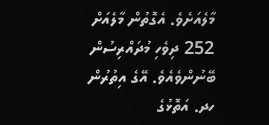މާލެއަށެވެ. އެގޮތުން މާލެއަށް 252 ދިވެހި މުދައްރިސުން ބޭނުންވެއެވެ. އޭގެ އިތުރުން ހދ. އަތޮޅުގެ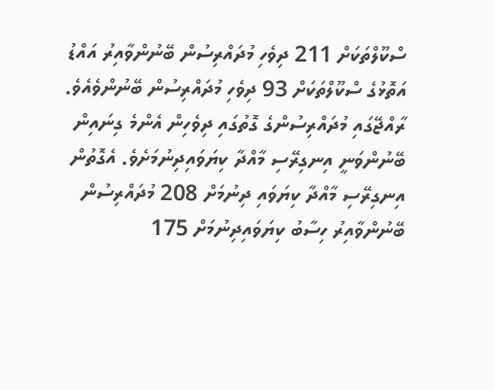ސްކޫލްތަކަށް 211 ދިވެހި މުދައްރިސުން ބޭނުންވާއިރު އައްޑު އަތޮޅުގެ ސްކޫލްތަކަށް 93 ދިވެހި މުދައްރިސުން ބޭނުންވެއެވެ.
ރާއްޖޭގައި މުދައްރިސުންގެ ގޮތުގައި ދިވެހިން އެންމެ ގިނައިން ބޭނުންވަނީ އިނގިރޭސި މާއްދާ ކިޔަވައިދިނުމަށެވެ. އެގޮތުން އިނގިރޭސި މާއްދާ ކިޔަވައި ދިނުމަށް 208 މުދައްރިސުން ބޭނުންވާއިރު ހިސާބު ކިޔަވައިދިނުމަށް 175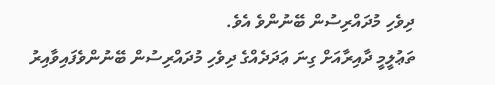ދިވެހި މުދައްރިސުން ބޭނުންވެ އެވެ.
ތަޢުލީމީ ދާއިރާއަށް ގިނަ ޢަދަދެއްގެ ދިވެހި މުދައްރިސުން ބޭނުންވެފައިވާއިރު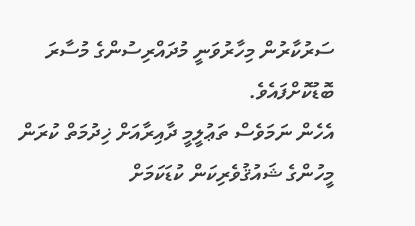ސަރުކާރުން މިހާރުވަނީ މުދައްރިސުންގެ މުސާރަ ބޮޑުކޮށްފައެވެ.
އެހެން ނަމަވެސް ތަޢުލީމީ ދާއިރާއަށް ޚިދުމަތް ކުރަން މީހުންގެ ޝައުޤުވެރިކަން ކުޑަކަމަށް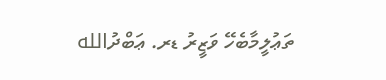ތަޢުލީމާބެހޭ ވަޒީރު ޑރ. ޢަބްދުالله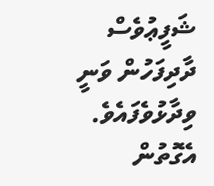ޝަފީޢުވެސް ދާދިފަހުން ވަނީ ވިދާޅުވެފައެވެ. އެގޮތުން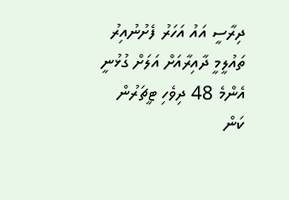ދިރާސީ އައު އަހަރު ފެށުނުއިރު ތައުލީމީ ދާއިރާއަށް އަލަށް ގުޅުނީ އެންމެ 48 ދިވެހި ޓީޗަރުން ކަން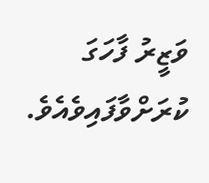ވަޒީރު ފާހަގަ ކުރަށްވާފައިވެއެވެ.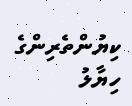ކިޔުންތެރިންގެ ހިޔާލު